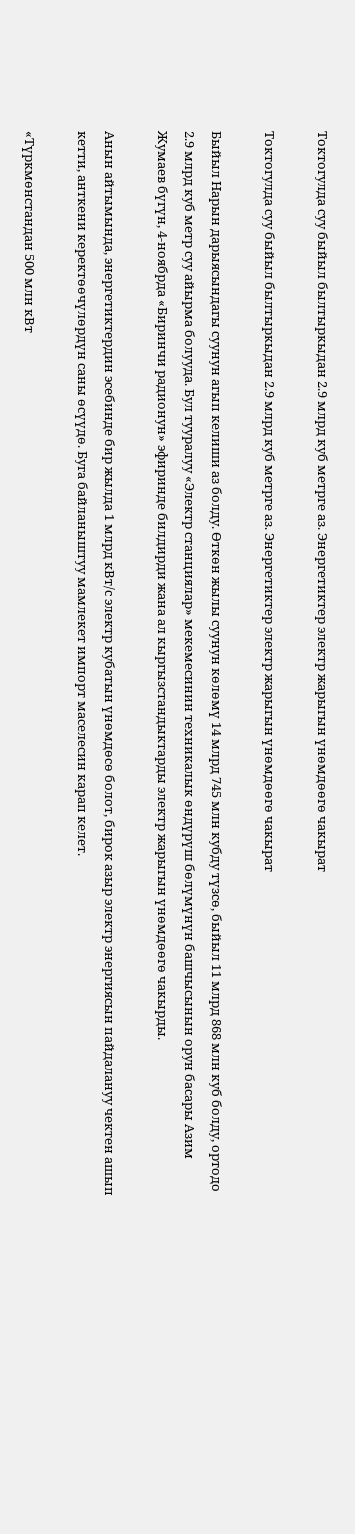Токтогулда суу быйыл былтыркыдан 2.9 млрд куб метрге аз. Энергетиктер электр жарыгын үнөмдөөгө чакырат

Токтогулда суу быйыл былтыркыдан 2.9 млрд куб метрге аз. Энергетиктер электр жарыгын үнөмдөөгө чакырат

Быйыл Нарын дарыясындагы суунун агып келиши аз болду. Өткөн жылы суунун көлөмү 14 млрд 745 млн кубду түзсө, быйыл 11 млрд 868 млн куб болду, ортодо 2.9 млрд куб метр суу айырма болууда. Бул тууралуу «Электр станциялар» мекемесинин техникалык өндүрүш бөлүмүнүн башчысынын орун басары Азим Жумаев бүгүн, 4-ноябрда «Биринчи радионун» эфиринде билдирди жана ал кыргызстандыктарды электр жарыгын үнөмдөөгө чакырды.

Анын айтымында, энергетиктердин эсебинде бир жылда 1 млрд кВт/с электр кубатын үнөмдөсө болот, бирок азыр электр энергиясын пайдалануу чектен ашып кетти, анткени керектөөчүлөрдүн саны өсүүдө. Буга байланыштуу мамлекет импорт маселесин карап келет.

«Түркмөнстандан 500 млн кВт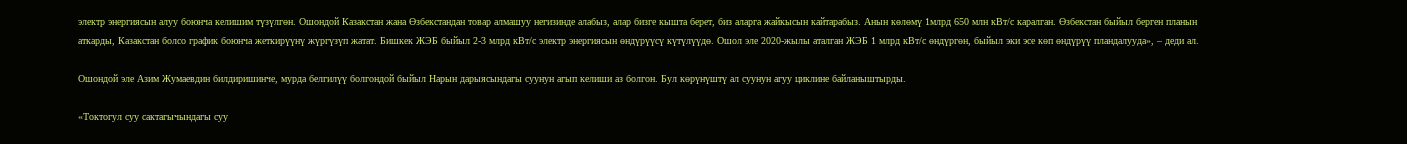электр энергиясын алуу боюнча келишим түзүлгөн. Ошондой Казакстан жана Өзбекстандан товар алмашуу негизинде алабыз, алар бизге кышта берет, биз аларга жайкысын кайтарабыз. Анын көлөмү 1млрд 650 млн кВт/с каралган. Өзбекстан быйыл берген планын аткарды, Казакстан болсо график боюнча жеткирүүнү жүргүзүп жатат. Бишкек ЖЭБ быйыл 2-3 млрд кВт/с электр энергиясын өндүрүүсү күтүлүүдө. Ошол эле 2020-жылы аталган ЖЭБ 1 млрд кВт/с өндүргөн, быйыл эки эсе көп өндүрүү пландалууда», – деди ал.

Ошондой эле Азим Жумаевдин билдиришинче, мурда белгилүү болгондой быйыл Нарын дарыясындагы суунун агып келиши аз болгон. Бул көрүнүштү ал суунун агуу циклине байланыштырды.

«Токтогул суу сактагычындагы суу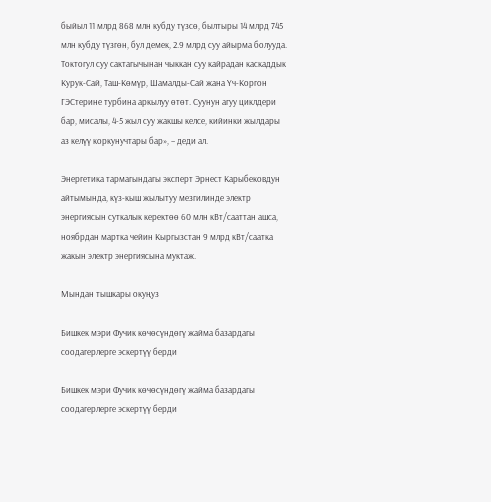быйыл 11 млрд 868 млн кубду түзсө, былтыры 14 млрд 745 млн кубду түзгөн, бул демек, 2.9 млрд суу айырма болууда. Токтогул суу сактагычынан чыккан суу кайрадан каскаддык Курук-Сай, Таш-Көмүр, Шамалды-Сай жана Үч-Коргон ГЭСтерине турбина аркылуу өтөт. Суунун агуу циклдери бар, мисалы, 4-5 жыл суу жакшы келсе, кийинки жылдары аз келүү коркунучтары бар», – деди ал.

Энергетика тармагындагы эксперт Эрнест Карыбековдун айтымында, күз-кыш жылытуу мезгилинде электр энергиясын суткалык керектөө 60 млн кВт/сааттан ашса, ноябрдан мартка чейин Кыргызстан 9 млрд кВт/саатка жакын электр энергиясына муктаж.

Мындан тышкары окуңуз

Бишкек мэри Фучик көчөсүндөгү жайма базардагы соодагерлерге эскертүү берди

Бишкек мэри Фучик көчөсүндөгү жайма базардагы соодагерлерге эскертүү берди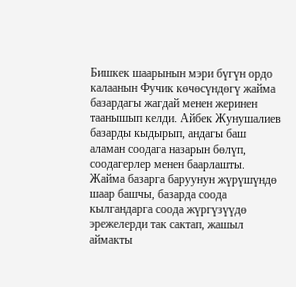Бишкек шаарынын мэри бүгүн ордо калаанын Фучик көчөсүндөгү жайма базардагы жагдай менен жеринен таанышып келди. Айбек Жунушалиев базарды кыдырып, андагы баш аламан соодага назарын бөлүп, соодагерлер менен баарлашты. Жайма базарга баруунун жүрүшүндө шаар башчы, базарда соода кылгандарга соода жүргүзүүдө эрежелерди так сактап, жашыл аймакты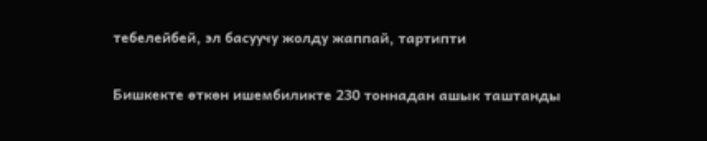тебелейбей, эл басуучу жолду жаппай, тартипти

Бишкекте өткөн ишембиликте 230 тоннадан ашык таштанды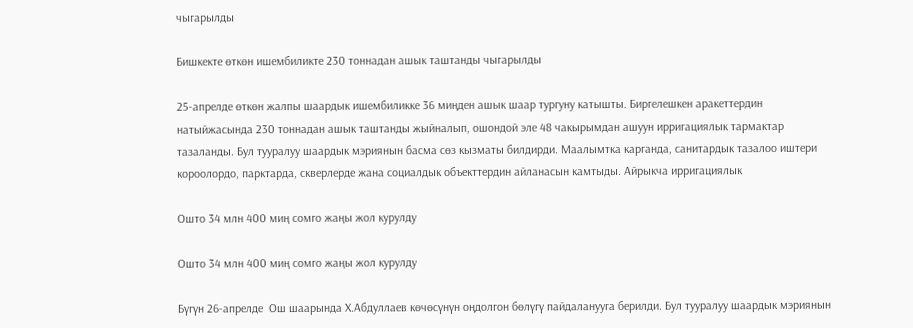чыгарылды

Бишкекте өткөн ишембиликте 230 тоннадан ашык таштанды чыгарылды

25-апрелде өткөн жалпы шаардык ишембиликке 36 миңден ашык шаар тургуну катышты. Биргелешкен аракеттердин натыйжасында 230 тоннадан ашык таштанды жыйналып, ошондой эле 48 чакырымдан ашуун ирригациялык тармактар тазаланды. Бул тууралуу шаардык мэриянын басма сөз кызматы билдирди. Маалымтка карганда, санитардык тазалоо иштери короолордо, парктарда, скверлерде жана социалдык объекттердин айланасын камтыды. Айрыкча ирригациялык

Ошто 34 млн 400 миң сомго жаңы жол курулду

Ошто 34 млн 400 миң сомго жаңы жол курулду

Бүгүн 26-апрелде  Ош шаарында Х.Абдуллаев көчөсүнүн оңдолгон бөлүгү пайдаланууга берилди. Бул тууралуу шаардык мэриянын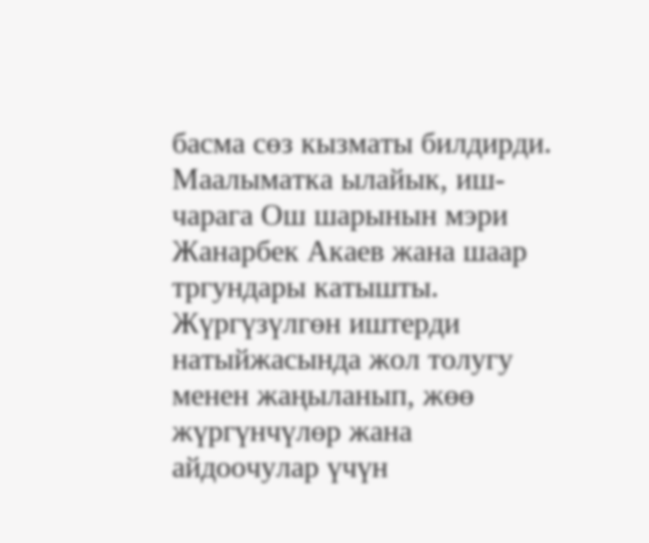басма сөз кызматы билдирди. Маалыматка ылайык, иш-чарага Ош шарынын мэри Жанарбек Акаев жана шаар тргундары катышты. Жүргүзүлгөн иштерди натыйжасында жол толугу менен жаңыланып, жөө жүргүнчүлөр жана айдоочулар үчүн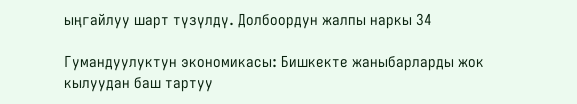ыңгайлуу шарт түзүлдү. Долбоордун жалпы наркы 34

Гумандуулуктун экономикасы: Бишкекте жаныбарларды жок кылуудан баш тартуу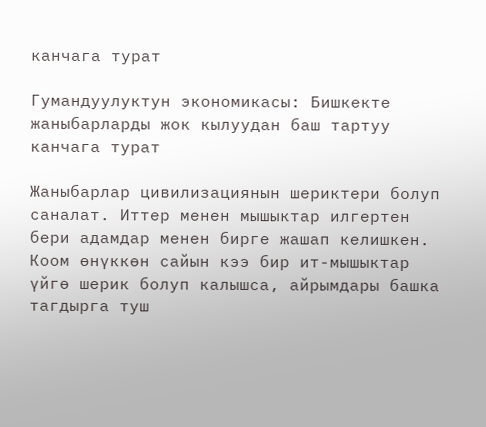канчага турат

Гумандуулуктун экономикасы: Бишкекте жаныбарларды жок кылуудан баш тартуу канчага турат

Жаныбарлар цивилизациянын шериктери болуп саналат. Иттер менен мышыктар илгертен бери адамдар менен бирге жашап келишкен. Коом өнүккөн сайын кээ бир ит-мышыктар үйгө шерик болуп калышса, айрымдары башка тагдырга туш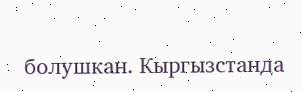болушкан. Кыргызстанда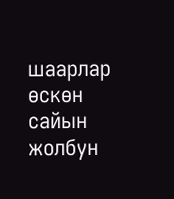шаарлар өскөн сайын жолбун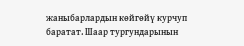жаныбарлардын көйгөйү курчуп баратат. Шаар тургундарынын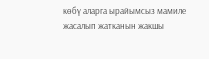көбү аларга ырайымсыз мамиле жасалып жатканын жакшы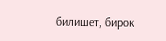билишет, бирок